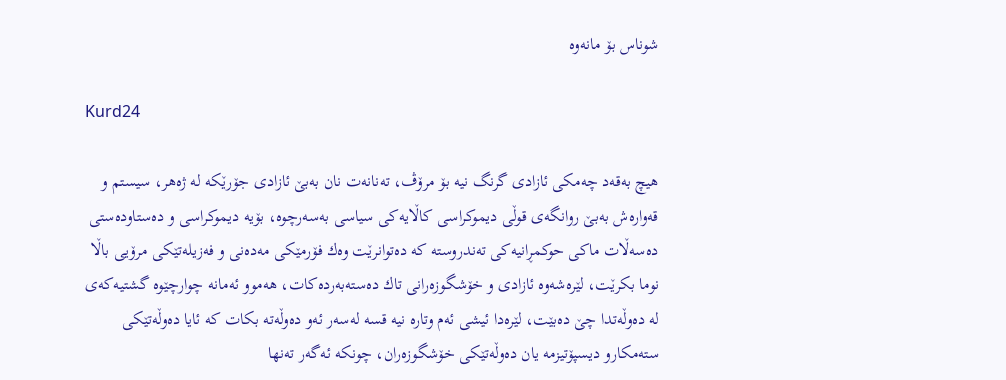شوناس بۆ مانه‌وه‌

Kurd24

هیچ به‌قه‌د چه‌مكی ئازادی گرنگ نیه‌ بۆ مرۆڤ، ته‌نانه‌ت نان به‌بێ ئازادی جۆرێكه‌ له‌ ژه‌هر، سیستم و قه‌واره‌ش به‌بێ روانگه‌ی قوڵی دیموكراسی كاڵایه‌كی سیاسی به‌سه‌رچوه‌، بۆیه‌ دیموكراسی و ده‌ستاوده‌ستی ده‌سه‌ڵات ماكی حوكمڕانیه‌كی ته‌ندروسته‌ كه‌ ده‌توانرێت وه‌ك فۆرمێكی مه‌ده‌نی و فه‌زیله‌تێكی مرۆیی باڵا نوما بكرێت، لێره‌شه‌وه‌ ئازادی و خۆشگوزه‌رانی تاك ده‌سته‌به‌رده‌كات، هه‌موو ئه‌مانه‌ چوارچێوه‌ گشتیه‌كه‌ی له‌ ده‌وڵه‌تدا چێ ده‌بێت، لێره‌دا ئیشی ئه‌م وتاره‌ نیه‌ قسه‌ له‌سه‌ر ئه‌و ده‌وڵه‌ته‌ بكات كه‌ ئایا ده‌وڵه‌تێكی سته‌مكارو دیسپۆتیزمه‌ یان ده‌وڵه‌تێكی خۆشگوزه‌ران، چونكه‌ ئه‌گه‌ر ته‌نها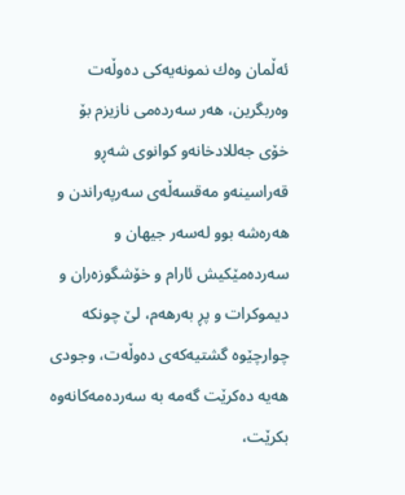ئه‌ڵمان وه‌ك نمونه‌یه‌كی ده‌وڵه‌ت وه‌ربگرین، هه‌ر سه‌رده‌می نازیزم بۆ خۆی جه‌للادخانه‌و كوانوی شه‌ڕو قه‌راسینه‌و مه‌قسه‌ڵه‌ی سه‌رپه‌راندن و هه‌ره‌شه‌ بوو له‌سه‌ر جیهان و سه‌رده‌مێكیش ئارام و خۆشگوزه‌ران و دیموكرات و پڕ به‌رهه‌م، لێ چونكه‌ چوارچێوه‌ گشتیه‌كه‌ی ده‌وڵه‌ت، وجودی هه‌یه‌ ده‌كرێت گه‌مه‌ به‌ سه‌رده‌مه‌كانه‌وه‌ بكرێت،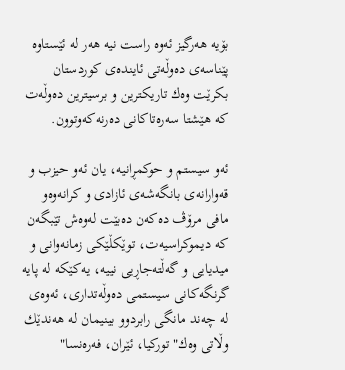بۆیه‌ هه‌رگیز ئه‌وه‌ راست نیه‌ هه‌ر له‌ ئێستاوه‌ پێناسه‌ی ده‌وڵه‌تی ئاینده‌ی كوردستان بكرێت وه‌ك تاریكترین و برسیترین ده‌وڵه‌ت كه‌ هێشتا سه‌ره‌تاكانی ده‌رنه‌كه‌وتوون.

ئه‌و سیستم و حوكمڕانیه‌، یان ئه‌و حیزب و قه‌وارانه‌ی بانگه‌شه‌ی ئازادی و كرانه‌وه‌و مافی مرۆڤ ده‌كه‌ن ده‌بێت له‌وه‌ش تێبگه‌ن كه‌ دیموكراسیه‌ت، توێكڵێكی زمانه‌وانی و میدیایی و گه‌ڵته‌جاڕیی نییه‌، یه‌كێكه‌ له‌ پایه‌ گرنگه‌كانی سیستمی ده‌وڵه‌تداری، ئه‌وه‌ی له‌ چه‌ند مانگی رابردوو بینیمان له‌ هه‌ندێك وڵاتی وه‌ك" توركیا، ئێران، فه‌ره‌نسا"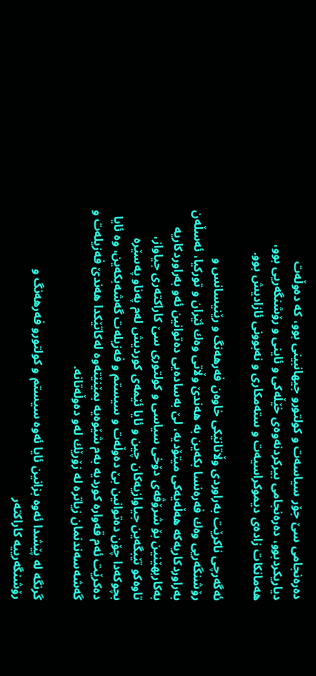ده‌ره‌نجامی سێ جۆر سیاسه‌ت و كولتورو جیهانبینی بوو، كه‌ ده‌وڵه‌ت دیاریكردبوو، ده‌ره‌نجامی بیركردنه‌وه‌ی خێڵه‌كی و ئاینی و رۆشنگه‌ریی بوو، هه‌مانكات زاده‌ی دیموكراسیه‌ت و سته‌مكاری و نه‌بوونی ئازادیش بوو.

ئه‌گه‌رچی ناكرێت به‌راوردی وڵاتانێكی خاوه‌ن فه‌رهه‌نگ و رێنیسانس و رۆشنگه‌ریی وه‌ك فه‌ره‌نسا بكه‌ین به‌ هه‌ندێ وڵاتی وه‌ك ئێران و توركیا، ئه‌سڵه‌ن به‌راوردكاریه‌كه‌ هه‌ڵه‌یه‌كی میتۆدیه‌، لێ به‌ساده‌یی ده‌توانین ئه‌و به‌راوردكاریه‌ به‌كاربهێنین بۆ شرۆڤه‌ی دۆخی سیاسی و كولتوری سێ كاراكته‌ری جیاواز، تاوه‌كو تێبگه‌ین جیاوازیه‌كان چین و ئایا ئێمه‌ی كوردیش له‌م په‌ناو په‌سێره‌ بچوكه‌دا چۆن ده‌توانین بێ ده‌وڵه‌ت و سیستم و فه‌زیله‌ت گه‌شه‌بكه‌ین، وه‌ ئایا ده‌كرێت ئه‌م قه‌واره‌ كوردیه‌ به‌م شێوه‌یه‌ بمێنێته‌وه‌ له‌كاتێكدا هه‌ندێ فه‌زیله‌ت و گه‌شه‌سه‌ندنمان زیاتره‌ له‌ زۆرێك له‌و ده‌وڵه‌تانه‌.

گرنگه‌ له‌ پێشدا ئه‌وه‌ بزانین ئایا ئه‌وه‌ سیستم و كولتورو فه‌رهه‌نگ و رۆشنگه‌رییه‌ كاراكته‌ر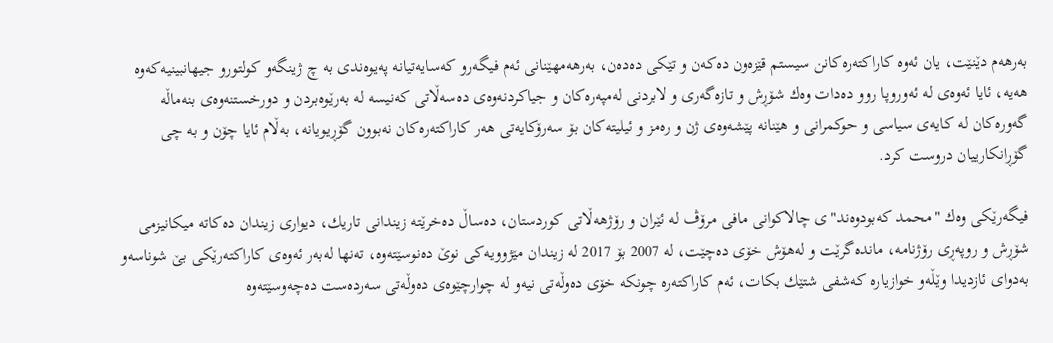به‌رهه‌م دێنێت، یان ئه‌وه‌ كاراكته‌ره‌كانن سیستم قێزه‌ون ده‌كه‌ن و تێكی ده‌ده‌ن، به‌رهه‌مهێنانی ئه‌م فیگه‌رو كه‌سایه‌تیانه‌ په‌یوه‌ندی به‌ چ ژینگه‌و كولتورو جیهانبینیه‌كه‌وه‌ هه‌یه‌، ئایا ئه‌وه‌ی له‌ ئه‌وروپا روو ده‌دات وه‌ك شۆڕش و تازه‌گه‌ری و لابردنی له‌مپه‌ره‌كان و جیاكردنه‌وه‌ی ده‌سه‌ڵاتی كه‌نیسه‌ له‌ به‌رێوه‌بردن و دورخستنه‌وه‌ی بنه‌ماڵه‌ گه‌وره‌كان له‌ كایه‌ی سیاسی و حوكمرانی و هێنانه‌ پێشه‌وه‌ی ژن و ره‌مز و ئیلیته‌كان بۆ سه‌رۆكایه‌تی هه‌ر كاراكته‌ره‌كان نه‌بوون گۆڕیویانه‌، به‌ڵام ئایا چۆن و به‌ چی گۆڕانكارییان دروست كرد.

فیگه‌رێكی وه‌ك "محمد كه‌بودوه‌ند"ی چالاكوانی مافی مرۆڤ له‌ ئێران و رۆژهه‌ڵاتی كوردستان، ده‌ساڵ ده‌خرێته‌ زیندانی تاریك، دیواری زیندان ده‌كاته‌ میكانیزمی شۆڕش و روپه‌ڕی رۆژنامه‌، مانده‌گرێت و له‌هۆش خۆی ده‌چێت، له‌ 2007 بۆ 2017 له‌ زیندان مێژوویه‌كی نوێ ده‌نوسێته‌وه‌، ته‌نها له‌به‌ر ئه‌وه‌ی كاراكته‌رێكی بێ شوناسه‌و به‌دوای ئازدیدا وێڵه‌و خوازیاره‌ كه‌شفی شتێك بكات، ئه‌م كاراكته‌ره‌ چونكه‌ خۆی ده‌وڵه‌تی نیه‌و له‌ چوارچێوه‌ی ده‌وڵه‌تی سه‌رده‌ست ده‌چه‌وسێته‌وه‌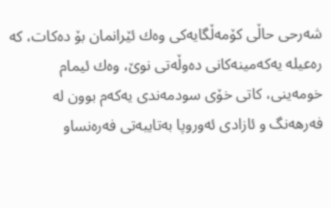شه‌رحی حاڵی كۆمه‌ڵگایه‌كی وه‌ك ئێرانمان بۆ ده‌كات، كه‌ ره‌عیله‌ یه‌كه‌مینه‌كانی ده‌وڵه‌تی نوێ، وه‌ك ئیمام خومه‌ینی، كاتی خۆی سودمه‌ندی یه‌كه‌م بوون له‌ فه‌رهه‌نگ و ئازادی ئه‌وروپا به‌تایبه‌تی فه‌ره‌نساو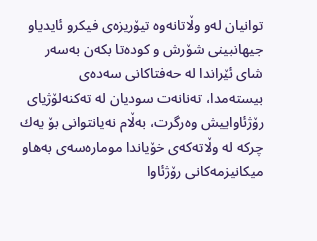توانیان له‌و وڵاتانه‌وه‌ تیۆریزه‌ی فیكرو ئایدیاو جیهانبینی شۆرش و كوده‌تا بكه‌ن به‌سه‌ر شای ئێراندا له‌ حه‌فتاكانی سه‌ده‌ی بیسته‌مدا، ته‌نانه‌ت سودیان له‌ ته‌كنه‌لۆژیای رۆژئاواییش وه‌رگرت، به‌ڵام نه‌یانتوانی بۆ یه‌ك چركه‌ له‌ وڵاته‌كه‌ی خۆیاندا موماره‌سه‌ی به‌هاو میكانیزمه‌كانی رۆژئاوا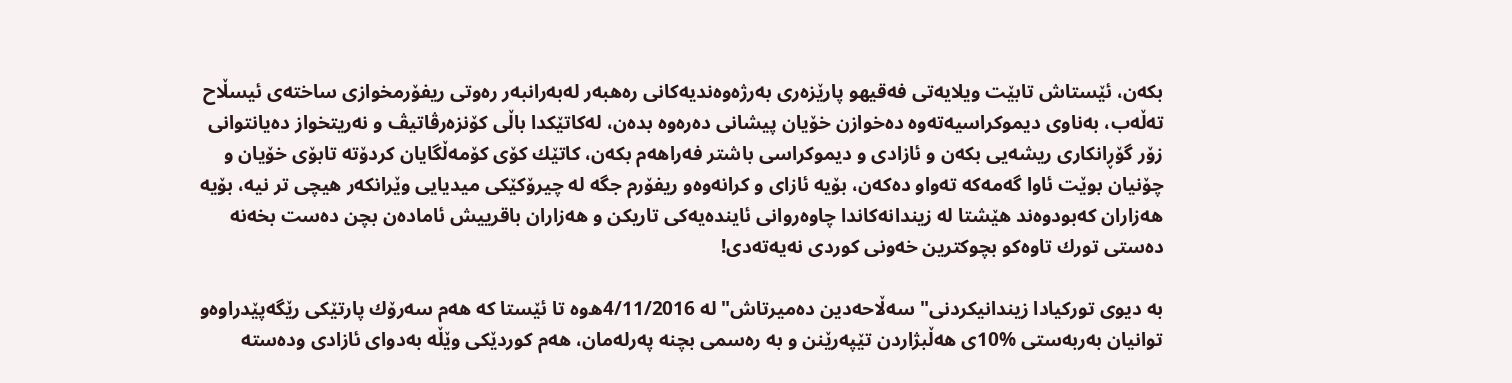بكه‌ن، ئێستاش تابێت ویلایه‌تی فه‌قیهو پارێزه‌ری به‌رژه‌وه‌ندیه‌كانی ره‌هبه‌ر له‌به‌رانبه‌ر ره‌وتی ریفۆرمخوازی ساخته‌ی ئیسڵاح ته‌ڵه‌ب، به‌ناوی دیموكراسیه‌ته‌وه‌ ده‌خوازن خۆیان پیشانی ده‌ره‌وه‌ بده‌ن، له‌كاتێكدا باڵی كۆنزه‌رڤاتیڤ و نه‌ریتخواز ده‌یانتوانی زۆر گۆڕانكاری ریشه‌یی بكه‌ن و ئازادی و دیموكراسی باشتر فه‌راهه‌م بكه‌ن، كاتێك كۆی كۆمه‌ڵگایان كردۆته‌ تابۆی خۆیان و چۆنیان بوێت ئاوا گه‌مه‌كه‌ ته‌واو ده‌كه‌ن، بۆیه‌ ئازای و كرانه‌وه‌و ریفۆرم جگه‌ له‌ چیرۆكێكی میدیایی وێرانكه‌ر هیچی تر نیه‌، بۆیه‌ هه‌زاران كه‌بودوه‌ند هێشتا له‌ زیندانه‌كاندا چاوه‌روانی ئاینده‌یه‌كی تاریكن و هه‌زاران باقرییش ئاماده‌ن بچن ده‌ست بخه‌نه‌ ده‌ستی تورك تاوه‌كو بچوكترین خه‌ونی كوردی نه‌یه‌ته‌دی!

به‌ دیوی توركیادا زیندانیكردنی" سه‌ڵاحه‌دین ده‌میرتاش" له‌ 4/11/2016ه‌وه‌ تا ئێستا كه‌ هه‌م سه‌رۆك پارتێكی رێگه‌پێدراوه‌و توانیان به‌ربه‌ستی %10ی هه‌ڵبژاردن تێپه‌رێنن و به‌ ره‌سمی بچنه‌ په‌رله‌مان، هه‌م كوردێكی وێڵه‌ به‌دوای ئازادی وده‌سته‌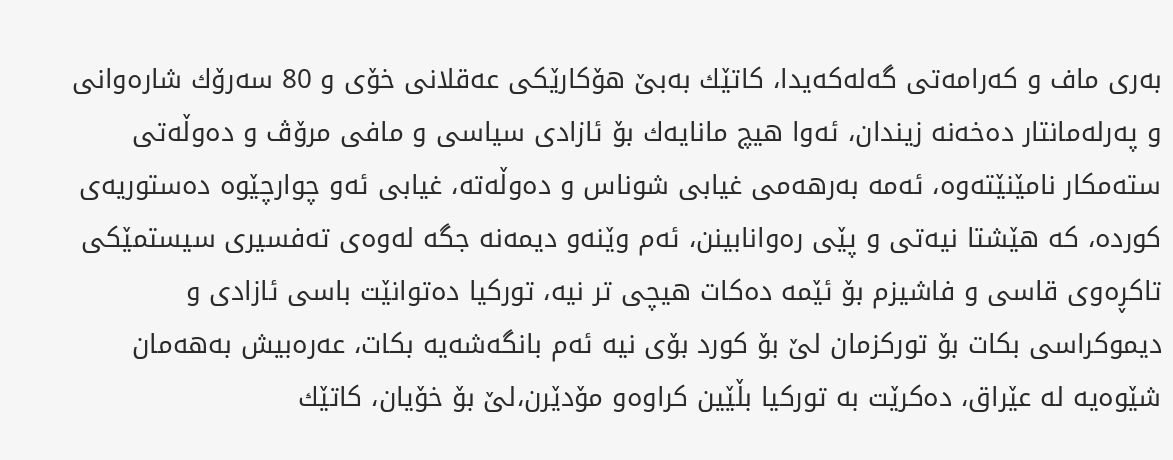به‌ری ماف و كه‌رامه‌تی گه‌له‌كه‌یدا، كاتێك به‌بێ هۆكارێكی عه‌قلانی خۆی و 80 سه‌رۆك شاره‌وانی و په‌رله‌مانتار ده‌خه‌نه‌ زیندان، ئه‌وا هیچ مانایه‌ك بۆ ئازادی سیاسی و مافی مرۆڤ و ده‌وڵه‌تی سته‌مكار نامێنێته‌وه‌، ئه‌مه‌ به‌رهه‌می غیابی شوناس و ده‌وڵه‌ته‌، غیابی ئه‌و چوارچێوه‌ ده‌ستوریه‌ی كورده‌، كه‌ هێشتا نیه‌تی و پێی ره‌وانابینن، ئه‌م وێنه‌و دیمه‌نه‌ جگه‌ له‌وه‌ی ته‌فسیری سیستمێكی تاكڕه‌وی قاسی و فاشیزم بۆ ئێمه‌ ده‌كات هیچی تر نیه‌، توركیا ده‌توانێت باسی ئازادی و دیموكراسی بكات بۆ توركزمان لێ بۆ كورد بۆی نیه‌ ئه‌م بانگه‌شه‌یه‌ بكات، عه‌ره‌بیش به‌هه‌مان شێوه‌یه‌ له‌ عێراق، ده‌كرێت به‌ توركیا بڵێین كراوه‌و مۆدێرن،لێ بۆ خۆیان، كاتێك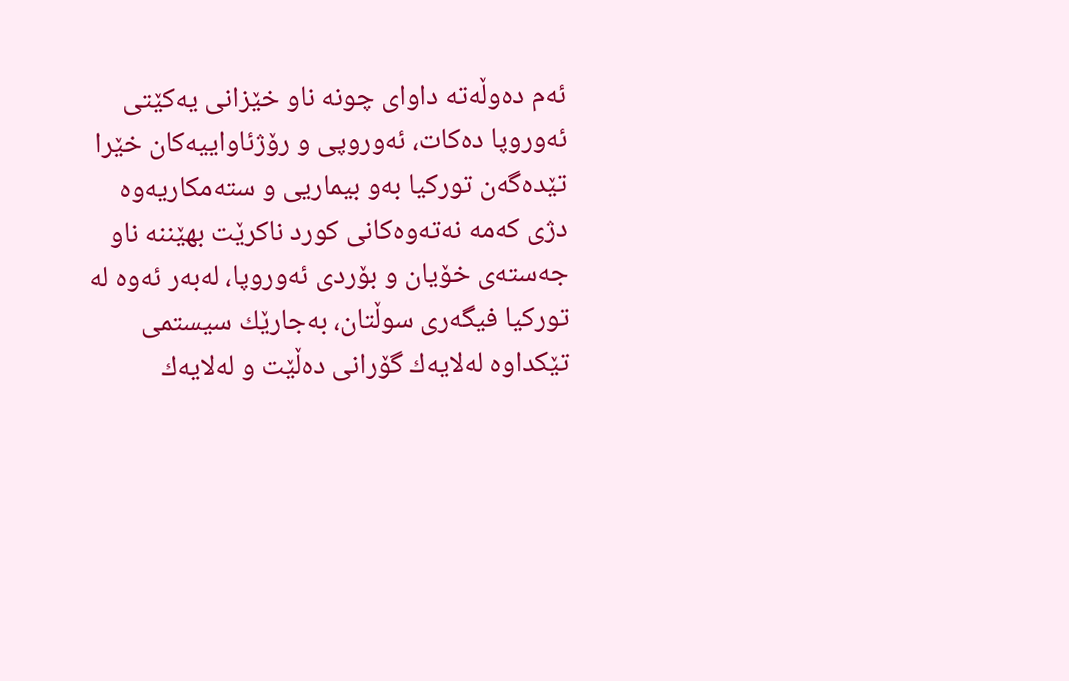ئه‌م ده‌وڵه‌ته‌ داوای چونه‌ ناو خێزانی یه‌كێتی ئه‌وروپا ده‌كات، ئه‌وروپی و رۆژئاواییه‌كان خێرا تێده‌گه‌ن توركیا به‌و بیماریی و سته‌مكاریه‌وه‌ دژی كه‌مه‌ نه‌ته‌وه‌كانی كورد ناكرێت بهێننه‌ ناو جه‌سته‌ی خۆیان و بۆردی ئه‌وروپا، له‌به‌ر ئه‌وه‌ له‌ توركیا فیگه‌ری سوڵتان، به‌جارێك سیستمی تێكداوه‌ له‌لایه‌ك گۆرانی ده‌ڵێت و له‌لایه‌ك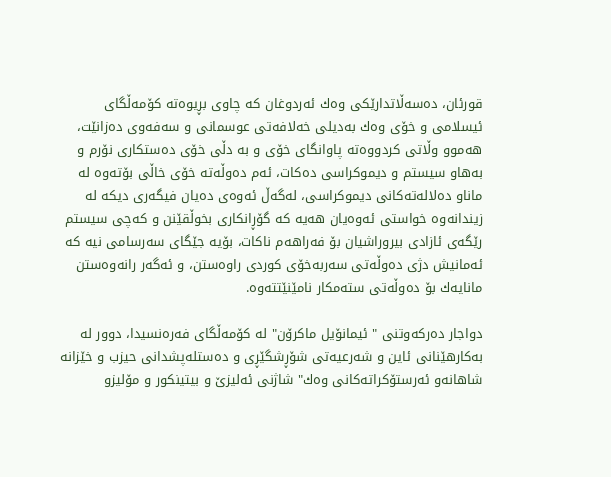قورئان، ده‌سه‌ڵاتدارێكی وه‌ك ئه‌ردوغان كه‌ چاوی بڕیوه‌ته‌ كۆمه‌ڵگای ئیسلامی و خۆی وه‌ك به‌دیلی خه‌لافه‌تی عوسمانی و سه‌فه‌وی ده‌زانێت، هه‌موو وڵاتی كردووه‌ته‌ پاوانگای خۆی و به‌ دڵی خۆی ده‌ستكاری نۆرم و به‌هاو سیستم و دیموكراسی ده‌كات، ئه‌م ده‌وڵه‌ته‌ خۆی خاڵی بۆته‌وه‌ له‌ ماناو ده‌لاله‌ته‌كانی دیموكراسی، له‌گه‌ڵ ئه‌وه‌ی ده‌یان فیگه‌ری دیكه‌ له‌ زیندانه‌وه‌ خواستی ئه‌وه‌یان هه‌یه‌ كه‌ گۆڕانكاری بخوڵقێنن و كه‌چی سیستم رێگه‌ی ئازادی بیروراشیان بۆ فه‌راهه‌م ناكات، بۆیه‌ جێگای سه‌رسامی نیه‌ كه‌ ئه‌مانیش دژی ده‌وڵه‌تی سه‌ربه‌خۆی كوردی راوه‌ستن، و ئه‌گه‌ر رانه‌وه‌ستن مانایه‌ك بۆ ده‌وڵه‌تی سته‌مكار نامێنێتته‌وه‌.

دواجار ده‌ركه‌وتنی " ئیمانۆیل ماكرۆن" له‌ كۆمه‌ڵگای فه‌ره‌نسیدا، دوور له‌ به‌كارهێنانی ئاین و شه‌رعیه‌تی شۆڕشگێڕی و ده‌ستله‌پشدانی حیزب و خێزانه‌ شاهانه‌و ئه‌رستۆكراته‌كانی وه‌ك" شاژنی ئه‌لیزێ و بیتینكور و مۆلیزو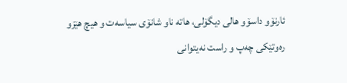ئارنۆو داسۆو هالی دیگۆلی، هاته‌ ناو شانۆی سیاسه‌ت و هیچ هێزو ره‌وتێكی چه‌پ و راست نه‌یتوانی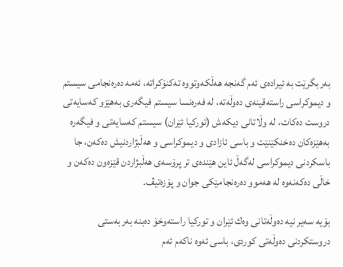به‌ربگرێت به‌ ئیراده‌ی ئه‌م گه‌نجه‌ هه‌ڵكه‌وتووه‌ ته‌كنۆكراته‌، ئه‌مه‌ ده‌ره‌نجامی سیستم و دیموكراسی راسته‌قینه‌ی ده‌وڵه‌ته‌، له‌ فه‌ره‌نسا سیستم فیگه‌ری به‌هێزو كه‌سایه‌تی دروست ده‌كات، له‌ وڵاتانی دیكه‌ش (توركیا ئێران) سیستم كه‌سایه‌تی و فیگه‌ره‌ به‌هێزه‌كان ده‌خنكێنێت و باسی ئازادی و دیموكراسی و هه‌ڵبژاردنیش ده‌كه‌ن، جا باسكردنی دیموكراسی له‌گه‌ڵ ئاین هێنده‌ی تر پرۆسه‌ی هه‌ڵبژاردن قێزه‌ون ده‌كه‌ن و خاڵی ده‌كه‌نه‌وه‌ له‌ هه‌موو ده‌ره‌نجامێكی جوان و پۆزه‌تیڤ.

بۆیه‌ سه‌یر نیه‌ ده‌وڵه‌تانی وه‌ك ئێران و توركیا راسته‌وخۆ ده‌بنه‌ به‌ربه‌ستی دروستكردنی ده‌وڵه‌تی كوردی، باسی ئه‌وه‌ ناكه‌م ئه‌م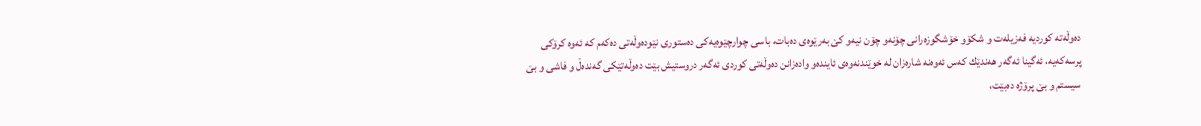ده‌وڵه‌ته‌ كوردیه‌ فه‌زیله‌ت و شكۆو خۆشگوزه‌رانی چۆنه‌و چۆن نیه‌و كێ به‌رێوه‌ی ده‌بات، باسی چوارچێوه‌یه‌كی ده‌ستوری نێوده‌وڵه‌تی ده‌كه‌م كه‌ ئه‌وه‌ كرۆكی پرسه‌كه‌یه‌، ئه‌گینا ئه‌گه‌ر هه‌ندێك كه‌س ئه‌وه‌نه‌ شاره‌زان له‌ خوێندنه‌وه‌ی ئاینده‌و واده‌زانن ده‌وڵه‌تی كوردی ئه‌گه‌ر دروستیش بێت ده‌وڵه‌تێكی گه‌نده‌ڵ و فاشی و بێ سیستم و بێ پرۆژه‌ ده‌بێت،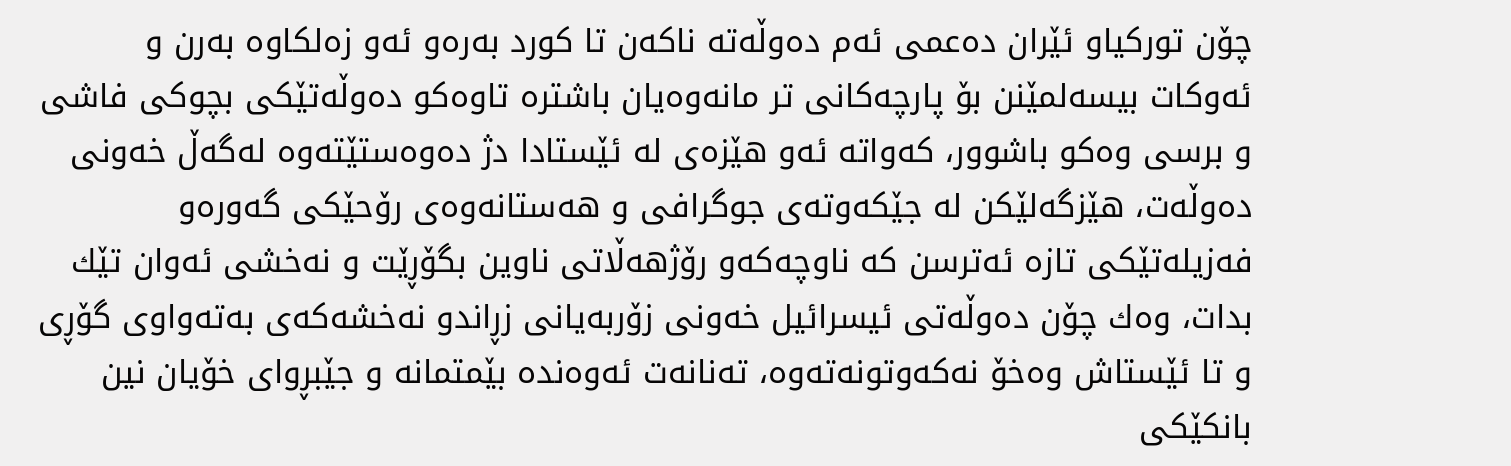چۆن توركیاو ئێران ده‌عمی ئه‌م ده‌وڵه‌ته‌ ناكه‌ن تا كورد به‌ره‌و ئه‌و زه‌لكاوه‌ به‌رن و ئه‌وكات بیسه‌لمێنن بۆ پارچه‌كانی تر مانه‌وه‌یان باشتره‌ تاوه‌كو ده‌وڵه‌تێكی بچوكی فاشی و برسی وه‌كو باشوور، كه‌واته‌ ئه‌و هێزه‌ی له‌ ئێستادا دژ ده‌وه‌ستێته‌وه‌ له‌گه‌ڵ خه‌ونی ده‌وڵه‌ت، هێزگه‌لێكن له‌ جێكه‌وته‌ی جوگرافی و هه‌ستانه‌وه‌ی رۆحێكی گه‌وره‌و فه‌زیله‌تێكی تازه‌ ئه‌ترسن كه‌ ناوچه‌كه‌و رۆژهه‌ڵاتی ناوین بگۆڕێت و نه‌خشی ئه‌وان تێك بدات، وه‌ك چۆن ده‌وڵه‌تی ئیسرائیل خه‌ونی زۆربه‌یانی زڕاندو نه‌خشه‌كه‌ی به‌ته‌واوی گۆڕی و تا ئێستاش وه‌خۆ نه‌كه‌وتونه‌ته‌وه‌، ته‌نانه‌ت ئه‌وه‌نده‌ بێمتمانه‌ و جێبڕوای خۆیان نین بانكێكی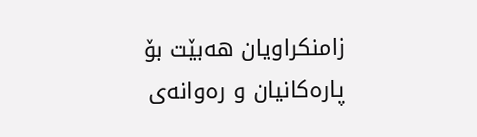زامنكراویان هه‌بێت بۆ پاره‌كانیان و ره‌وانه‌ی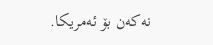نه‌كه‌ن بۆ ئه‌مریكا.